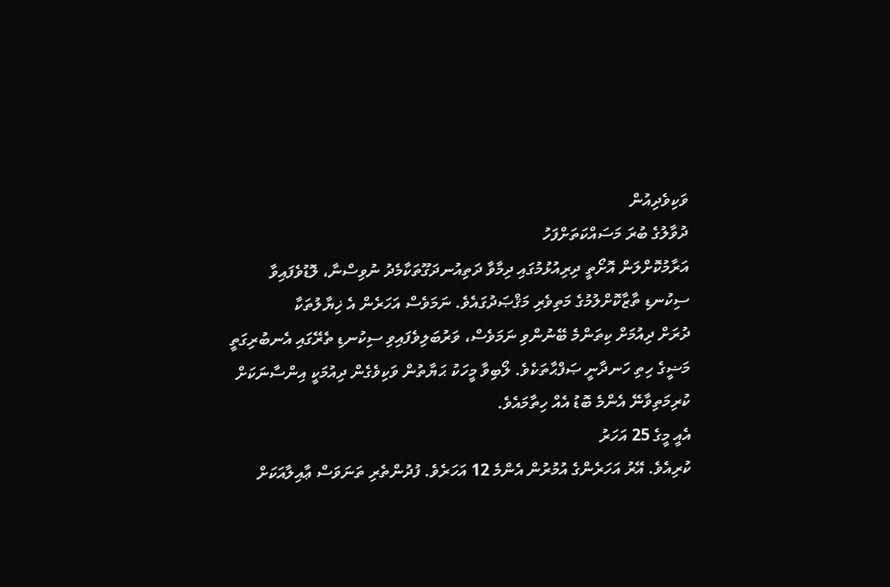ވަކިވެދިއުން
ދުވާލުގެ ބުރަ މަސައްކަތަށްފަހު
އަރާމުކޮށްލަން އޮށޯތީ ދިރިއުޅުމުގައި ދިމާވާ ދަތިއުނދަގޫތަކާމެދު ނުވިސްނާ، ލޮޑުވެފައިވާ
ސިކުނޑި ތާޒާކޮށްލުމުގެ މަތިވެރި މަޤްޞަދުގައެވެ. ނަމަވެސް އަހަރެން އެ ޚިޔާލުތަކާ
ދުރަށް ދިއުމަށް ކިތަންމެ ބޭނުންވި ނަމަވެސް، ވަރުބަލިވެފައިވި ސިކުނޑި ތެރޭގައި އެނބުރިގަތީ
މަޟީގެ ހިތި ހަނދާނީ ޞަފްޙާތަކެވެ. ލޯބިވާ މީހަކު ޙަޔާތުން ވަކިވެގެން ދިއުމަކީ އިންސާނަކަށް
ކުރިމަތިވާނޭ އެންމެ ބޮޑު އެއް ހިތާމައެވެ.
އެއީ މީގެ 25 އަހަރު
ކުރިއެވެ. އޭރު އަހަރެންގެ އުމުރުން އެންމެ 12 އަހަރެވެ. ފުދުންތެރި ތަނަވަސް ޢާއިލާއަކަށް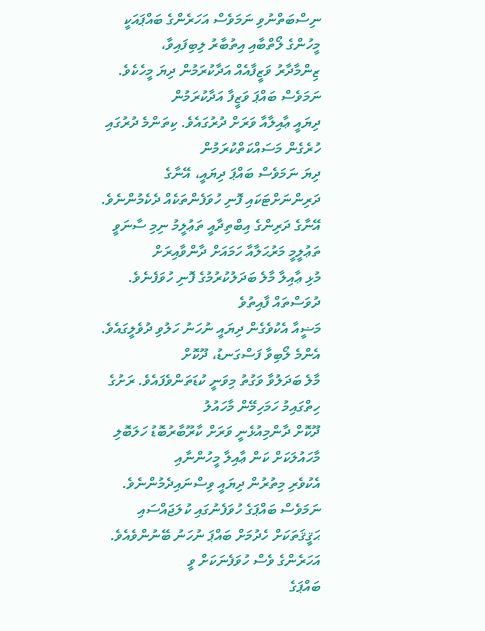ނިސްބަތްނުވި ނަމަވެސް އަހަރެންގެ ބައްޕައަކީ މީހުންގެ ލޯތްބާއި އިތުބާރު ލިބިފައިވާ،
ޒިންމާދާރު ވަޒީފާއެއް އަދާކުރަމުން ދިޔަ މީހެކެވެ. ނަމަވެސް ބައްޕަ ވަޒީފާ އަދާކުރަމުން
ދިޔައީ ޢާއިލާއާ ވަރަށް ދުރުގައެވެ. ކިތަންމެ ދުރުގައި ހުރެގެން މަސައްކަތްކުރަމުން
ދިޔަ ނަމަވެސް ބައްޕަ ދިޔައީ، އޭނާގެ ދަރިންނަށްޓަކައި ފޮނި ހުވަފެންތަކެއް ދެކެމުންނެވެ.
އޭނާގެ ދަރިންގެ އިބްތިދާއީ ތަޢުލީމު ނިމި ސާނަވީ ތަޢުލީމީ މަރުޙަލާއާ ހަމައަށް ދާންވާއިރަށް
މުޅި ޢާއިލާ މާލެ ބަދަލުކުރުމުގެ ފޮނި ހުވަފެނެވެ.
ދުވަސްތައް ފާއިތުވެ
މަޟީއާ އެކުވެގެން ދިޔައީ ނުހަނު ހަލުވި ދުވެލީގައެވެ. އެންމެ ލޯބިވާ ފަސްގަނޑު، ދޫކޮށް
މާލެ ބަދަލުވާ ވަގުތު މިވަނީ ކުޑަތަންވެފައެވެ. ރަށުގެ ހިތްގައިމު ހަމަހިމޭން މާހައުލު
ދޫކޮށް ދާންމިއުޅެނީ ވަރަށް ކާރޫބާރުބޮޑު ހަލަބޮލި މާހައުލަކަށް ކަން ޢާއިލާ މީހުންނާއި
އެކުވެރި މިތުރުން ދިޔައީ ވިސްނައިދެމުންނެވެ. ނަމަވެސް ބައްޕަގެ ހުވަފެނުގައި ކުލަޖައްސައި
ޙަޤީޤަތަކަށް ހެދުމަށް ބައްޕަ ނުހަނު ބޭނުންވެއެވެ. އަހަރެންގެ ވެސް ހުވަފެނަކަށް ވީ
ބައްޕަގެ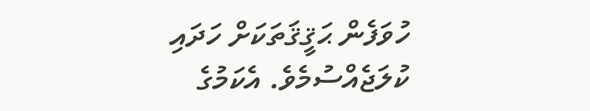ހުވަފެން ޙަޤީޤަތަކަށް ހަދައި ކުލަޖެއްސުމެވެ. އެކަމުގެ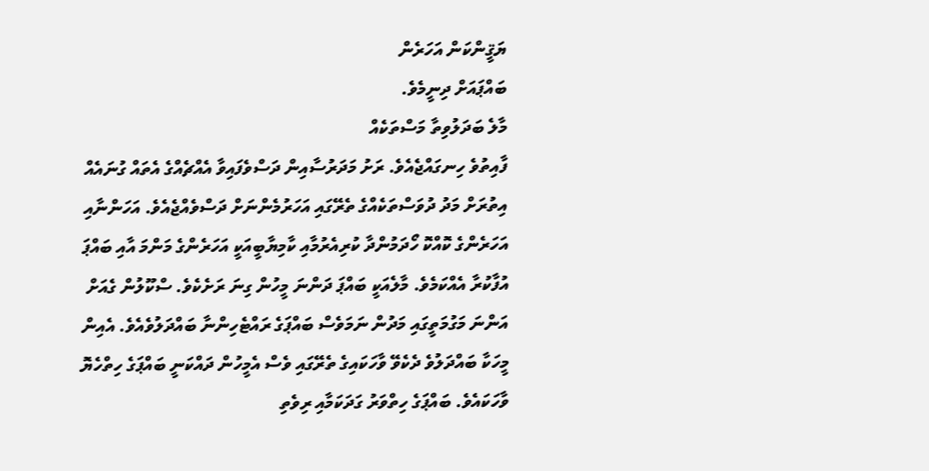ޔަޤީންކަން އަހަރެން
ބައްޕައަށް ދިނީމެވެ.
މާލެ ބަދަލުވިތާ މަސްތަކެއް
ފާއިތުވެ ހިނގައްޖެއެވެ. ރަށު މަދަރުސާއިން ދަސްވެފައިވާ އެއްޗެއްގެ އެތައް ގުނައެއް
އިތުރަށް މަދު ދުވަސްތަކެއްގެ ތެރޭގައި އަހަރުމެންނަށް ދަސްވެއްޖެއެވެ. އަހަންނާއި
އަހަރެންގެ ކޮއްކޮ ހޯދަމުންދާ ކުރިއެރުމާއި ކާމިޔާބީއަކީ އަހަރެންގެ މަންމަ އާއި ބައްޕަ އުފާކުރާ އެއްކަމެވެ. މާލެއަކީ ބައްޕަ ދަންނަ މީހުން ގިނަ ރަށެކެވެ. ސްކޫލުން ގެއަށް
އަންނަ މަގުމަތީގައި މަދުން ނަމަވެސް ބައްޕަގެ ރައްޓެހިންނާ ބައްދަލުވެއެވެ. އެއިން
މީހަކާ ބައްދަލުވެ ދެކެވޭ ވާހަކައިގެ ތެރޭގައި ވެސް އެމީހުން ދައްކަނީ ބައްޕަގެ ހިތްހެޔޮ
ވާހަކައެވެ. ބައްޕަގެ ހިތްވަރު ގަދަކަމާއި ރިވެތި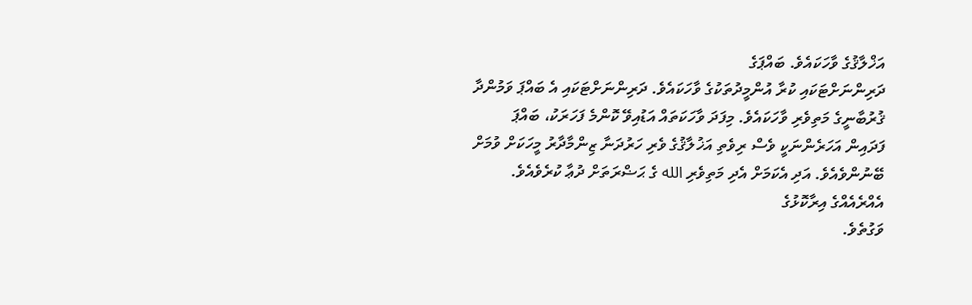އަޚްލާޤުގެ ވާހަކައެވެ. ބައްޕަގެ
ދަރިންނަށްޓަކައި ކުރާ އުންމީދުތަކުގެ ވާހަކައެވެ. ދަރިންނަށްޓަކައި އެ ބައްޕަ ވަމުންދާ
ޤުރުބާނީގެ މަތިވެރި ވާހަކައެވެ. މިފަދަ ވާހަކަތައް އަޑުއިވޭ ކޮންމެ ފަހަރަކު، ބައްޕަ
ފަދައިން އަހަރެންނަކީ ވެސް ރިވެތި އަޚުލާޤުގެ ވެރި ހަރުދަނާ ޒިންމާދާރު މީހަކަށް ވުމަށް
ބޭނުންވެއެވެ. އަދި އެކަމަށް އެދި މަތިވެރި الله ގެ ޙަޟްރަތަށް ދުޢާ ކުރެވެއެވެ.
އެއްރެއެއްގެ އިރާކޮޅުގެ
ވަގުތެވެ.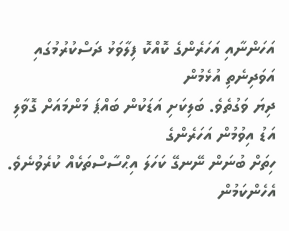އަހަންނާއި އަހަރެންގެ ކޮއްކޮ ފިލާވަޅު ދަސްކުރުމުގައި އަވަދިނެތި އުޅެމުން
ދިޔަ ވަގުތެވެ. ބަލިކަށި އަޑަކުން ބައްޕަ މަންމައަށް ގޮވާލި އަޑު އިވުމުން އަހަރެންގެ
ހިތަށް ބުނަން ނޭނގޭ ކަހަލަ އިޙްސާސްތަކެއް ކުރެވުނެވެ. އެހެންކަމުން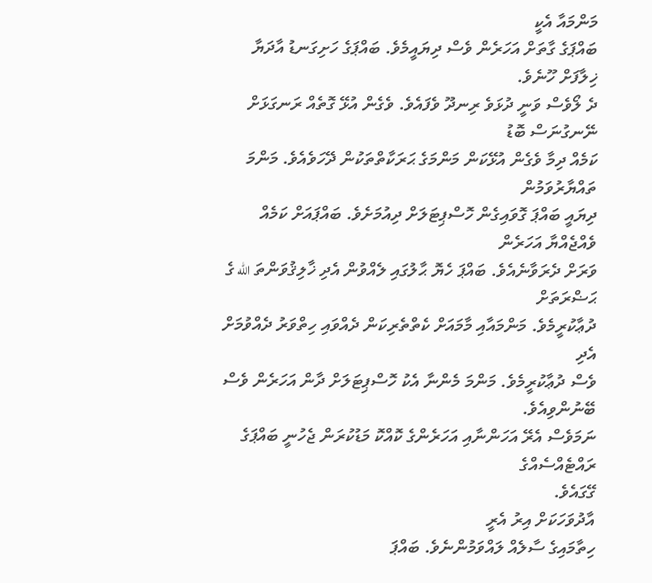މަންމައާ އެކީ
ބައްޕަގެ ގާތަށް އަހަރެން ވެސް ދިޔައީމެވެ. ބައްޕަގެ ހަށިގަނޑު އާދަޔާ ޚިލާފަށް ހޫނެވެ.
ދެ ލޯވެސް ވަނީ ދުޅަވެ ރިނދޫ ވެފައެވެ. ވެގެން އުޅޭ ގޮތެއް ރަނގަޅަށް ނޭނގުނަސް ބޮޑު
ކަމެއް ދިމާ ވެގެން އުޅޭކަން މަންމަގެ ޙަރަކާތްތަކުން ދޭހަވެއެވެ. މަންމަ ތައްޔާރުވަމުން
ދިޔައީ ބައްޕަ ގޮވައިގެން ހޮސްޕިޓަލަށް ދިއުމަށެވެ. ބައްޕައަށް ކަމެއް ވެއްޖެއްޔާ އަހަރެން
ވަރަށް ދެރަވާނެއެވެ. ބައްޕަ ހެޔޮ ޙާލުގައި ލެއްވުން އެދި ޚާލިޤުވަންތަ الله ގެ ޙަޟްރަތަށް
ދުޢާކުރީމެވެ. މަންމައާއި މާމައަށް ކެތްތެރިކަން ދެއްވައި ހިތްވަރު ދެއްވުމަށް އެދި
ވެސް ދުޢާކުރީމެވެ. މަންމަ މެންނާ އެކު ހޮސްޕިޓަލަށް ދާން އަހަރެން ވެސް ބޭނުންވިއެވެ.
ނަމަވެސް އެރޭ އަހަންނާއި އަހަރެންގެ ކޮއްކޮ މަޑުކުރަން ޖެހުނީ ބައްޕަގެ ރައްޓެއްސެއްގެ
ގޭގައެވެ.
އާދުވަހަކަށް އިރު އެރީ
ހިތާމައިގެ ސާލެއް ލައްވަމުންނެވެ. ބައްޕަ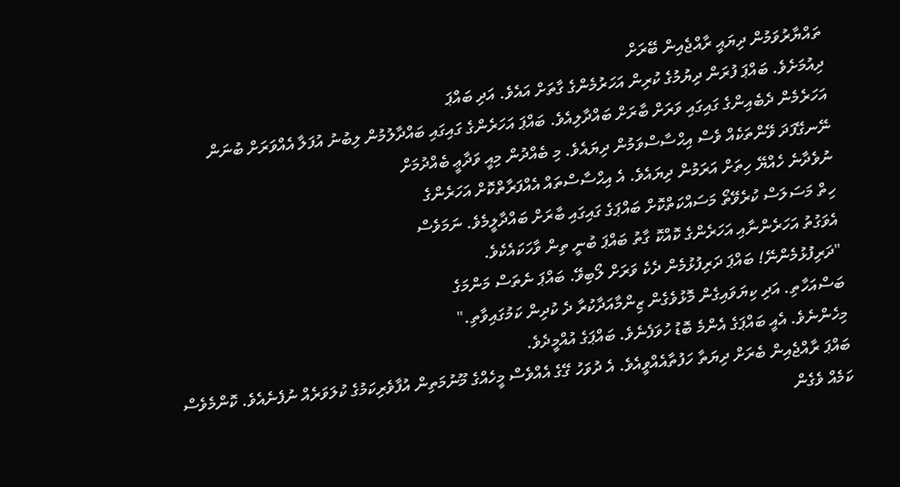ތައްޔާރުވަމުން ދިޔައީ ރާއްޖެއިން ބޭރަށް
ދިއުމަށެވެ. ބައްޕަ ފުރަން ދިޔުމުގެ ކުރިން އަހަރުމެންގެ ގާތަށް އައެވެ. އަދި ބައްޕަ
އަހަރެމެން ދެބެއިންގެ ގައިގައި ވަރަށް ބާރަށް ބައްދާލިއެވެ. ބައްޕަ އަހަރެންގެ ގައިގައި ބައްދާލުމުން ލިބުނު އުފަލާ އެއްވަރަށް ބުނަން
ނޭނގޭފަދަ ވޭންތަކެއް ވެސް އިޙްސާސްވަމުން ދިޔައެވެ. މި ބެއްދުން މިއީ ވަދާޢީ ބެއްދުމަށް
ނުވެދާނެ ހެއްޔޭ ހިތަށް އަރަމުން ދިޔައެވެ. އެ އިޙްސާސްތައް އެއްފަރާތްކޮށް އަހަރެންގެ
ހިތް މަސަލަސް ކުރެވޭތޯ މަސައްކަތްކޮށް ބައްޕަގެ ގައިގައި ބާރަށް ބައްދާލީމެވެ. ނަމަވެސް
އެވަގުތު އަހަރެންނާއި އަހަރެންގެ ކޮއްކޮ ގާތު ބައްޕަ ބުނީ ތިން ވާހަކައެކެވެ.
"ދަރިފުޅުމެންނޭ! ބައްޕަ ދަރިފުޅުމެން ދެކެ ވަރަށް ލޯބިވޭ. ބައްޕަ ނެތަސް މަންމަގެ
ބަސްއަހާތި. އަދި ކިޔަވައިގެން މޮޅުވެގެން ޒިންމާއަދާކުރާ ދެ ކުދިން ކަމުގައިވާތި."
މިހެންނެވެ. އެއީ ބައްޕަގެ އެންމެ ބޮޑު ހުވަފެނެވެ. ބައްޕަގެ އުއްމީދެވެ.
ބައްޕަ ރާއްޖެއިން ބެރަށް ދިޔަތާ ހަފުތާއެއްވީއެވެ. އެ ދުވަހު ގޭގެ އެއްވެސް މީހެއްގެ މޫނުމަތިން އުފާވެރިކަމުގެ ކުލަވަރެއް ނުފެނެއެވެ. ކޮންމެވެސް
ކަމެއް ވެގެން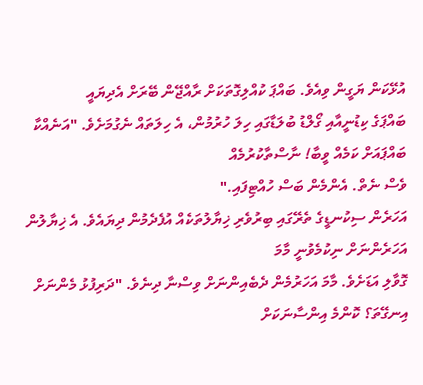އުޅޭކަން ޔަގީން ވިއެވެ. ބައްޕަ ކުއްލިގޮތަކަށް ރާއްޖޭން ބޭރަށް އެދިޔައީ
ބައްޕަގެ ކިޑުނީއާއި ގޯލްޑު ބުލަޑާގައި ހިލަ ހުރުމުން، އެ ހިލަތައް ނެގުމަށެވެ. "އަނެއްކާ ބައްޕައަށް ކަމެއް ވީބާ! ނާސްތާކުރުމެއް
ވެސް ނެތް. އެންމެން ބަސް ހުއްޓިފައި."
އަހަރެން ސިކުނޑީގެ ތެރޭގައި ބިރުވެރި ޚިޔާލުތަކެއް އުފެދެމުން ދިޔައެވެ. އެ ޚިޔާލުން އަހަރެންނަށް ނިކުމެވުނީ މާމަ
ގޮވާލި އަޑަށެވެ. މާމަ އަހަރުމެން ދެބެއިންނަށް ވިސްނާ ދިނެވެ. "ދަރިފުޅު މެންނަށް
އިނގޭތަ؟ ކޮންމެ އިންސާނަކަށް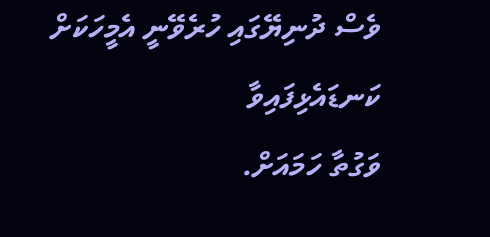ވެސް ދުނިޔޭގައި ހުރެވޭނީ އެމީހަކަށް ކަނޑައެޅިފައިވާ
ވަގުތާ ހަމައަށް.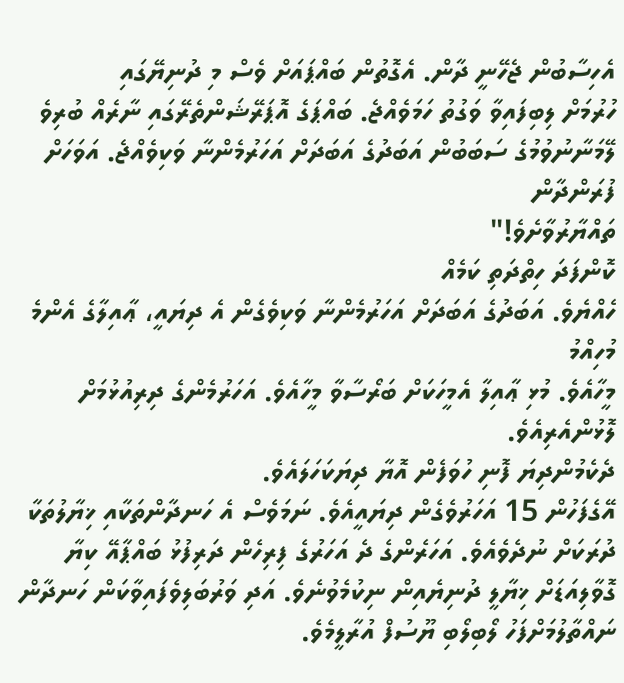އެހިސާބުން ޖެހޭނީ ދާން. އެގޮތުން ބައްޕައަށް ވެސް މި ދުނިޔޭގައި
ހުރުމަށް ލިބިފައިވާ ވަގުތު ހަމަވެއްޖެ. ބައްޕަގެ އޮޕަރޭޝަންތެރޭގައި ނާރެއް ބުރިވެ
ލޭމަނާނުވުމުގެ ސަބަބުން އަބަދުގެ އަބަދަށް އަހަރުމެންނާ ވަކިވެއްޖެ. އަވަހަށް ފުރަންދާން
ތައްޔާރުވާށެވެ!"
ކޮންފަދަ ހިތްދަތި ކަމެއް
ހެއްޔެވެ. އަބަދުގެ އަބަދަށް އަހަރުމެންނާ ވަކިވެގެން އެ ދިޔައީ، ޢާއިލާގެ އެންމެ މުހިއްމު
މީހާއެވެ. މުޅި ޢާއިލާ އެމީހަކަށް ބަރޯސާވާ މީހާއެވެ. އަހަރުމެންގެ ދިރިއުޅުމަށް ލޮޅުންއެރިއެވެ.
ދެކެމުންދިޔަ ފޮނި ހުވަފެން އޮޔާ ދިޔަކަހަލައެވެ.
އޭގެފަހުން 15 އަހަރުވެގެން ދިޔައީއެވެ. ނަމަވެސް އެ ހަނދާންތަކާއި ޚިޔާލުތަކާ ދުރަކަށް ނުދެވެއެވެ. އަހަރެންގެ ދެ އަހަރުގެ ފިރިހެން ދަރިފުޅު ބައްޕާއޭ ކިޔާ ގޮވާލިއަޑަށް ޚިޔާލީ ދުނިޔެއިން ނިކުމެވުނެވެ. އަދި ވަރުބަލިވެފައިވާކަން ހަނދާން ނައްތާލުމަށްފަހު ލޯބިލޯބި ޔޫސުފް އުރާލީމެވެ.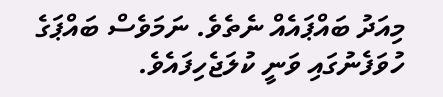މިއަދު ބައްޕައެއް ނެތެވެ. ނަމަވެސް ބައްޕަގެ ހުވަފެނުގައި ވަނީ ކުލަޖެހިފައެވެ.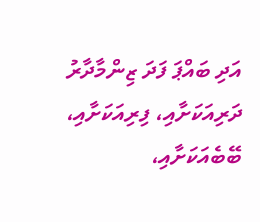އަދި ބައްޕަ ފަދަ ޒިންމާދާރު ދަރިއަކަށާއި، ފިރިއަކަށާއި، ބޭބެއަކަށާއި،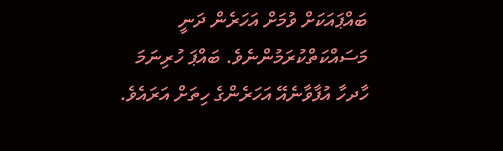ބައްޕައަކަށް ވުމަށް އަހަރެން ދަނީ މަސައްކަތްކުރަމުންނެވެ. ބައްޕަ ހުރިނަމަ ހާދހާ އުފާވާނެއޭ އަހަރެންގެ ހިތަށް އަރައެވެ.